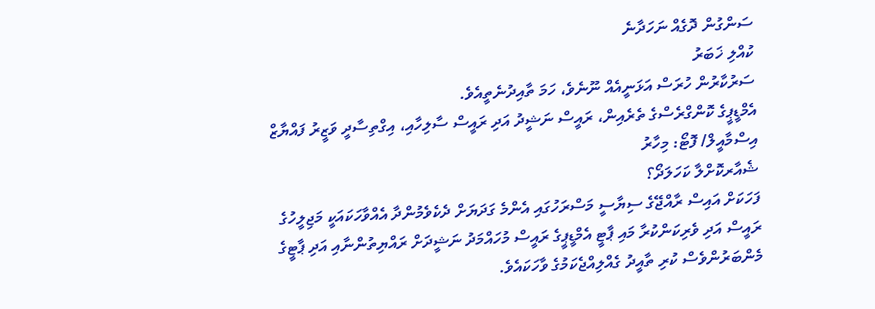ސަންގުން ދޮގެއް ނަހަދާނެ
ކުއްލި ޚަބަރު
ސަރުކާރުން ހުރަސް އަޅަނީއެއް ނޫނެވެ، ހަމަ ތާއިދުނެތީއެވެ.
އެމްޑީޕީގެ ކޮންގްރެސްގެ ތެރެއިން، ރައީސް ނަޝީދު އަދި ރައީސް ސާލިހާއި، އިގްތިސާދީ ވަޒީރު ފައްޔާޒް އިސްމާއީލް/ ފޮޓޯ: މިހާރު
ޝެއާރކޮށްލާ ކަހަލަދޯ؟
ފަހަކަށް އައިސް ރާއްޖޭގެ ސިޔާސީ މަސްރަހުގައި އެންމެ ގަދަޔަށް ދެކެވެމުންދާ އެއްވާހަކައަކީ މަޖިލީހުގެ ރައީސް އަދި ވެރިކަންކުރާ މައި ޕާޓީ އެމްޑީޕީގެ ރައީސް މުހައްމަދު ނަޝީދަށް ރައްޔިތުންނާއި އަދި ޕާޓީގެ މެންބަރުންވެސް ކުރި ތާއީދު ގެއްލިއްޖެކަމުގެ ވާހަކައެވެ.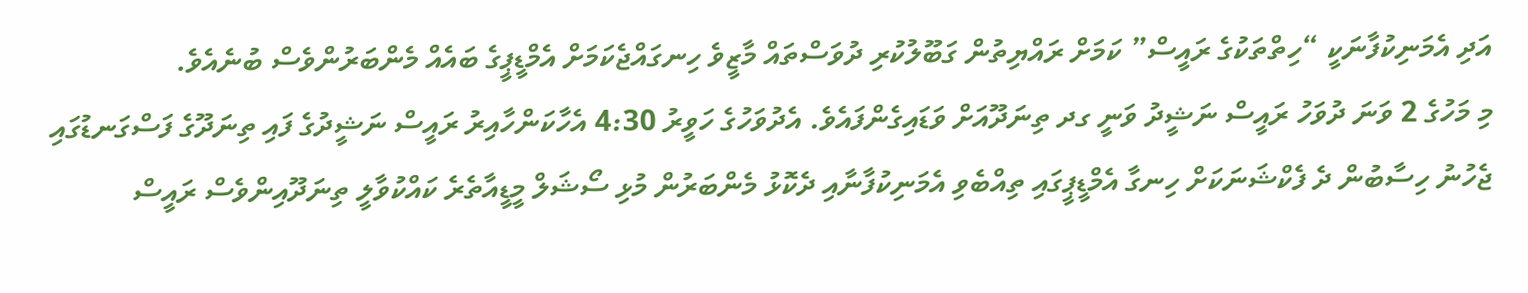އަދި އެމަނިކުފާނަކީ “ހިތްތަކުގެ ރައީސް” ކަމަށް ރައްޔިތުން ގަބޫލުކުރި ދުވަސްތައް މާޒީވެ ހިނގައްޖެކަމަށް އެމްޑީޕީގެ ބައެއް މެންބަރުންވެސް ބުނެއެވެ.
މި މަހުގެ 2 ވަނަ ދުވަހު ރައީސް ނަޝީދު ވަނީ ގދ ތިނަދޫއަށް ވަޑައިގެންފައެވެ. އެދުވަހުގެ ހަވީރު 4:30 އެހާކަންހާއިރު ރައީސް ނަޝީދުގެ ފައި ތިނަދޫގެ ފަސްގަނޑުގައި ޖެހުނު ހިސާބުން ދެ ފެކްޝަނަކަށް ހިނގާ އެމްޑީޕީގައި ތިއްބެވި އެމަނިކުފާނާއި ދެކޮޅު މެންބަރުން މުޅި ސޯޝަލް މީޑީއާތެރެ ކައްކުވާލީ ތިނަދޫއިންވެސް ރައީސް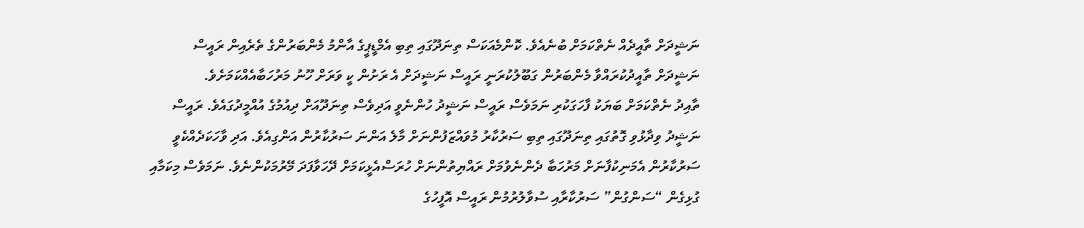ނަޝީދަށް ތާއީދެއް ނެތްކަމަށް ބުނެއެވެ. ކޮންމެއަކަސް ތިނަދޫގައި ތިބި އެމްޑީޕީގެ އާންމު މެންބަރުންގެ ތެރެއިން ރައީސް ނަޝީދަށް ތާއީދުކުރައްވާ މެންބަރުން ގަބޫލުކުރަނީ ރައީސް ނަޝީދަށް އެ ރަށުން ކީ ވަރަށް ހޫނު މަރުހަބާއެއްކަމަށެވެ.
ތާއިދު ނެތްކަމަށް ބަޔަކު ފާހަގަކުރި ނަމަވެސް ރައީސް ނަޝީދު ހުންނެވީ އަދިވެސް ތިނަދޫއަށް ދިއުމުގެ އުއްމީދުގައެވެ. ރައީސް ނަޝީދު ވިދާޅުވި ގޮތުގައި ތިނަދޫގައި ތިބި ސަރުކާރު މުވައްޒަފުންނަށް މާލެ އަންނަ ސަރުކާރުން އަންގިއެވެ. އަދި ވާހަކަދެއްކެވީ ސަރުކާރުން އެމަނިކުފާނަށް މަރުހަބާ ދެންނެވުމަށް ރައްޔިތުންނަށް ހުރަސްއެޅީކަމަށް ދޭހަވާފަދަ މޭރުމަކުންނެވެ. ނަމަވެސް މިކަމާއި ގުޅިގެން “ސަންގުން” ސަރުކާރާއި ސުވާލުރުމުން ރައީސް އޮފީހުގެ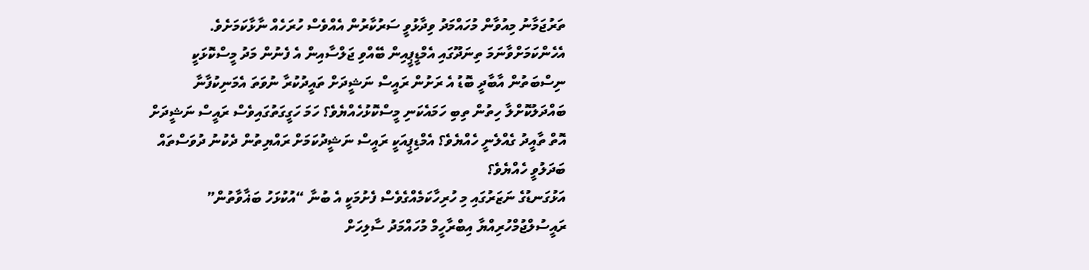ތަރުޖަމާނު މިއުވާން މުހައްމަދު ވިދާޅުވީ ސަރުކާރުން އެއްވެސް ހުރަހެއް ނާޅާކަމަށެވެ.
އެހެންކަމަށްވާނަމަ ތިނަދޫގައި އެމްޑީޕީއިން ބޭއްވި ޖަލްސާއިން އެ ފެނުން މަދު މީސްކޮޅަކީ ނިސްބަތުން އާބާދީ ބޮޑު އެ ރަށުން ރައީސް ނަޝީދަށް ތައީދުކުރާ ނުވަތަ އެމަނިކުފާނާ ބައްދަލުކޮށްލާ ހިތުން ތިބި ހަމައެކަނި މީސްކޮޅުހެއްޔެވެ؟ ހަމަ ހަގީގަތުގައިވެސް ރައީސް ނަޝީދަށް އޮތް ތާއީދު ގެއްލެނީ ހެއްޔެވެ؟ އެމްޑިޕީއަކީ ރައީސް ނަޝީދުކަމަށް ރައްޔިތުން ދެކުނު ދުވަސްތައް ބަދަލުވީ ހެއްޔެވެ؟
އަޅުގަނޑުގެ ނަޒަރުގައި މި ހުރިހާކަމެއްގެވެސް ފެށުމަކީ އެ ބުނާ “އުކުޅަހު ބަޣާވާތުން” ރައީސުލްޖުމްހުރިއްޔާ އިބްރާހީމް މުހައްމަދު ސާލިހަށް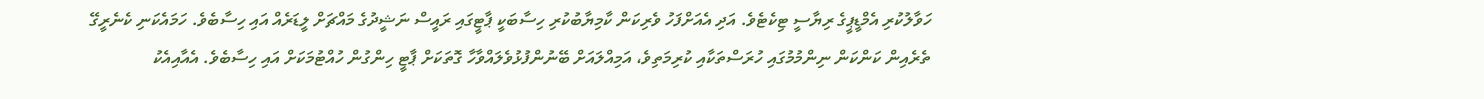ހަވާލުކުރި އެމްޑީޕީގެ ރިޔާސީ ޓިކެޓެވެ. އަދި އެއަށްފަހު ވެރިކަން ކާމިޔާބުކުރި ހިސާބަކީ ޕާޓީގައި ރައީސް ނަޝީދުގެ މައްޗަށް ލީޑަރެއް އައި ހިސާބެވެ. ހަމައެކަނި ކެނެރީގޭ ތެރެއިން ކަންކަން ނިންމުމުގައި ހުރަސްތަކާއި ކުރިމަތިވެ، އަމިއްލައަށް ބޭނުންފުޅުވެލައްވާހާ ގޮތަކަށް ޕާޓީ ހިންގުން ހުއްޓުމަކަށް އައި ހިސާބެވެ. އެއާއިއެކު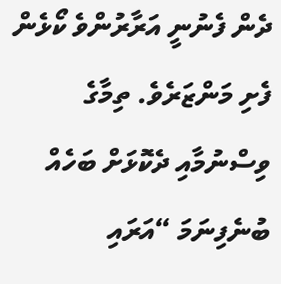ދެން ފެނުނީ އަރާރުންވެ ކޯޅެން ފެށި މަންޒަރެވެ. ތިމާގެ ވިސްނުމާއި ދެކޮޅަށް ބަހެއް ބުނެފިނަމަ “އަރައި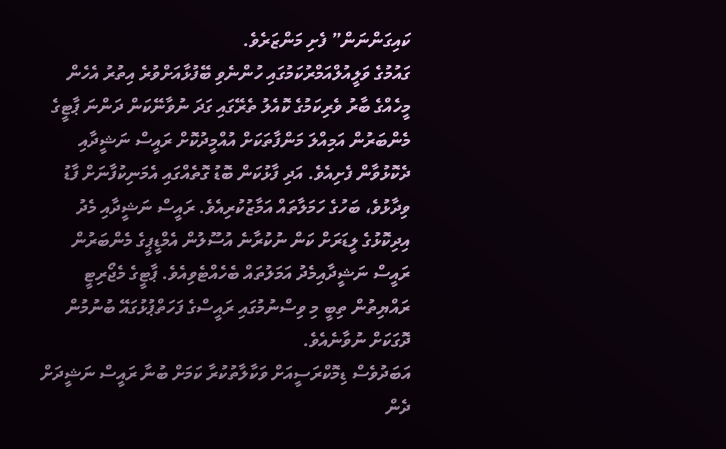ކައިގަންނަން” ފެށި މަންޒަރެވެ.
ގައުމުގެ ވަލީއުލްއަމްރުކަމުގައި ހުންނެވި ބޭފުޅާއަށްވުރެ އިތުރު އެހެން މީހެއްގެ ބާރު ވެރިކަމުގެ ކޮއެލު ތެރޭގައި ގަދަ ނުވާނޭކަން ދަންނަ ޕާޓީގެ މެންބަރުން އަމިއްލަ މަންފާތަކަށް އުއްމީދުކޮށް ރައީސް ނަޝީދާއި ދެކޮޅުވާން ފެށިއެވެ. އަދި ފާޅުކަން ބޮޑު ގޮތެއްގައި އެމަނިކުފާނަށް ފާޑު ވިދާޅުވެ، ބަހުގެ ހަމަލާތައް އަމާޒުކުރިއެވެ. ރައީސް ނަޝީދާއި މެދު އިދިކޮޅުގެ ލީޑަރަށް ކަން ނުކުރާނެ އުސޫލުން އެމްޑީޕީގެ މެންބަރުން ރައީސް ނަޝީދާއިމެދު އަމަލުތައް ބެހެއްޓެވިއެވެ. ޕާޓީގެ މެޖޯރިޓީ ރައްޔިތުން ތިބީ މި ވިސްނުމުގައި ރައީސްގެ ފަހަތްޕުޅުގައޭ ބުނުމުން ދޮގަކަށް ނުވާނެއެވެ.
އަބަދުވެސް ޑިމޮކްރަސީއަށް ވަކާލާތުކުރާ ކަމަށް ބުނާ ރައީސް ނަޝީދަށް ދެން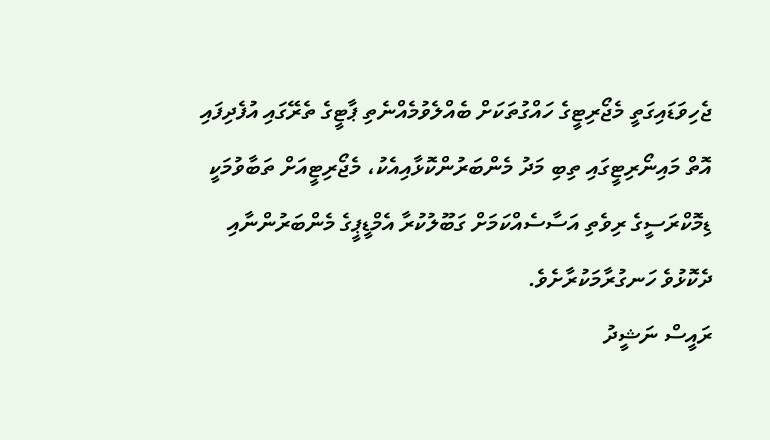ޖެހިވަޑައިގަތީ މެޖޯރިޓީގެ ހައްގުތަކަށް ބެއްލެވުމެއްނެތި ޕާޓީގެ ތެރޭގައި އުފެދިފައި އޮތް މައިނޯރިޓީގައި ތިބި މަދު މެންބަރުންކޮޅާއިއެކު، މެޖޯރިޓީއަށް ތަބާވުމަކީ ޑިމޮކްރަސީގެ ރިވެތި އަސާސެއްކަމަށް ގަބޫލުކުރާ އެމްޑީޕީގެ މެންބަރުންނާއި ދެކޮޅުވެ ހަނގުރާމަކުރާށެވެ.
ރައީސް ނަޝީދު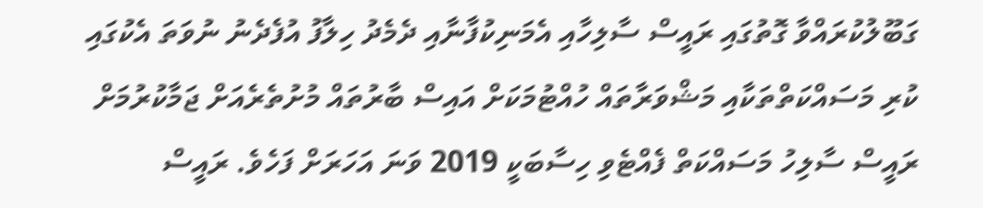ގަބޫލުކުރައްވާ ގޮތުގައި ރައީސް ސާލިހާއި އެމަނިކުފާނާއި ދެމެދު ހިލާފު އުފެދެނު ނުވަތަ އެކުގައި ކުރި މަސައްކަތްތަކާއި މަޝްވަރާތައް ހުއްޓުމަކަށް އައިސް ބާރުތައް މުށުތެރެއަށް ޖަމާކުރުމަށް ރައީސް ސާލިހު މަސައްކަތް ފެއްޓެވި ހިސާބަކީ 2019 ވަނަ އަހަރަށް ފަހެވެ. ރައީސް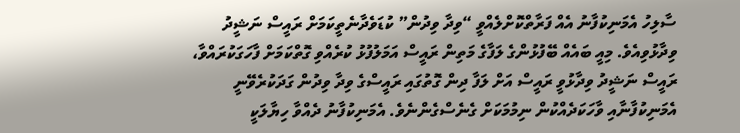ސާލިހު އެމަނިކުފާނު އެއް ފަރާތްކޮށްލެއްވީ “ވިދާ ވިދުން” ކުޑަވެދާނެތީކަމަށް ރައީސް ނަޝީދު ވިދާޅުވިއެވެ. މިއީ ބައެއް ބޭފުޅުންގެ ލަފާގެ މަތިން ރައީސް އަމަލުފުޅު ކުރެއްވި ގޮތްކަމަށް ފާހަގަކުރައްވާ، ރައީސް ނަޝީދު ވިދާޅުވީ ރައީސް އަށް ލަފާ ދިން ގޮތުގައި ރައީސްގެ ވިދާ ވިދުން ގަދަކުރެވޭނީ އެމަނިކުފާނާއި ވާހަކަދެއްކުން ނިމުމަކަށް ގެނެސްގެންނެވެ. އެމަނިކުފާނު ދެއްވާ ހިޔާލަކީ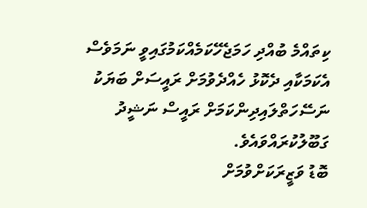ކިތައްމެ ބުއްދި ހަމަޖެހޭކަމެއްކަމުގައިވީ ނަމަވެސް އެކަމަކާއި ދެކޮޅު ހެއްދެވުމަށް ރައީސަށް ބަޔަކު ނަސޭހަތްލައިދިންކަމަށް ރައީސް ނަޝީދު ގަބޫލުކުރައްވައެވެ.
ބޮޑު ވަޒީރަކަށްވުމަށް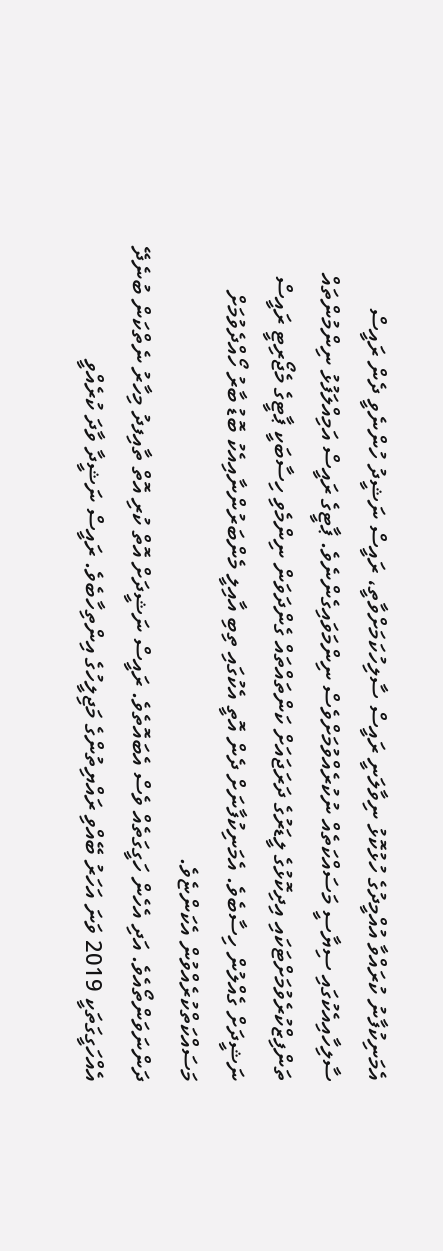އެމަނިކުފާނު ކުރައްވާ އުއްމީދުގެ ހުޅުކޮޅު ނިވާލަނީ ރައީސް ސާލިހުކަމަށްވާތީ، ރައީސް ނަޝީދު ހުންނެވީ ދެން ރައީސް ސާލިހާއިއެކުގައި ސިޔާސީ މަސައްކަތެއް ނުކުރެއްވުމަށްވެސް ނިންމަވައިގެންނެވެ. ޕާޓީގެ ރައީސް އަމިއްލަފުޅު ނިންމުންތައް ތަންފިޒްކުރެވުމަށްޓަކައި އިދިކޮޅުގެ ލީޑަރުގެ ދަރަޖައަށް ކަންތައްތައް ގެންދަވަން ނިންމެވި ހިސާބަކީ ޕާޓީގެ މެޖޯރިޓީ ރައީސް ނަޝީދަށް ގެއްލުން ހިސާބެވެ. އެމަނިކުފާނަށް ދެން އޮތީ އެކުގައި ތިބި އާއިލީ މެންބަރުންނާއިއެކު ބޮޑު ބާރު ހޯއްދެވުމަށް މަސައްކަތްކުރެއްވުން އެކަންޏެވެ.
ދަންނަވަންތޯއެވެ. އަދި އެހެން ހަގީގަތެއް ވެސް އެބައޮތެވެ. ރައީސް ނަޝީދަށް އޮތް ކުރި އޮތް ތާއިފދު މިހާރު ނެތްކަން ބުނެދޭ އެއްހަގީގަތަކީ 2019 ވަނަ އަހަރު ބޭއްވި ރައްޔިތުންގެ މަޖިލީހުގެ އިންތިހާބެވެ. ރައީސް ނަޝީދާ ވާދަ ކުރެއްވީ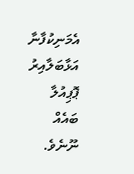އެމަނިކުފާނާ އަޅާބަލާއިރު ޕޮޕިއުލާ ބައެއް ނޫނެވެ.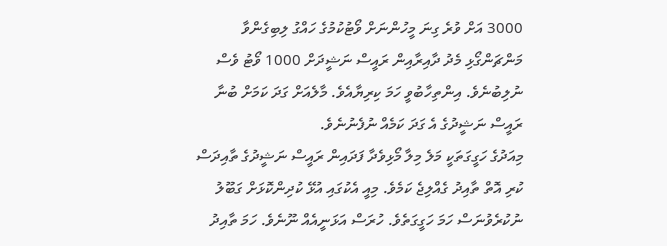3000 އަށް ވުރެ ގިނަ މީހުންނަށް ވޯޓުކުމުގެ ހައްގު ލިބިގެންވާ މަންޗަންގޯޅި މެދު ދާއިރާއިން ރައީސް ނަޝީދަށް 1000 ވޯޓު ވެސް ނުލިބުނެވެ. އިންތިހާބުވީ ހަމަ ކިރިޔާއެވެ. މާލެއަށް ގަދަ ކަމަށް ބުނާ ރައީސް ނަޝީދުގެ އެ ގަދަ ކަމެއް ނުފެނުނެވެ.
މިއަދުގެ ހަގީގަތަކީ މަލެ މިލާ މޯޅިވެދާ ފަދައިން ރައީސް ނަޝީދުގެ ތާއިދަސް ކުރި އޮތް ތާއިދު ގެއްލިޖެ ކަމެވެ. މިއީ އެކުގައި އުޅޭ ކުދިންކޮޅަށް ގަބޫލު ނުކުރެވުނަސް ހަމަ ހަގީގަތެވެ. ހުރަސް އަޅަނީއެއް ނޫނެވެ. ހަމަ ތާއިދު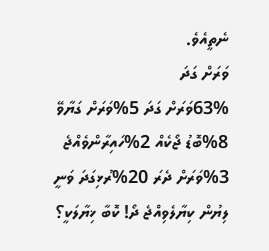ނެތީއެވެ.
ވަރަށް ގަދަ
63%ވަރަށް ގަދަ 5%ވަރަށް ގަޔާވޭ 8%ބޮޑު ޖޯކެއް 2%ހައިރާންވެއްޖެ 3%ވަރަށް ދެރަ 20%ރުޅިގަދަ ވަނީ
ލިޔުން ކިޔާލެވިއްޖެ ދޯ! ކޮބާ ޚިޔާލަކީ؟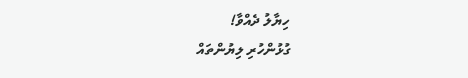ހިޔާލު ދެއްވާ!
ގުޅުންހުރި ލިޔުންތައް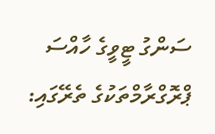ސަންގު ޓީވީގެ ހާއްސަ ޕްރޮގްރާމްތަކުގެ ތެރޭގައި: